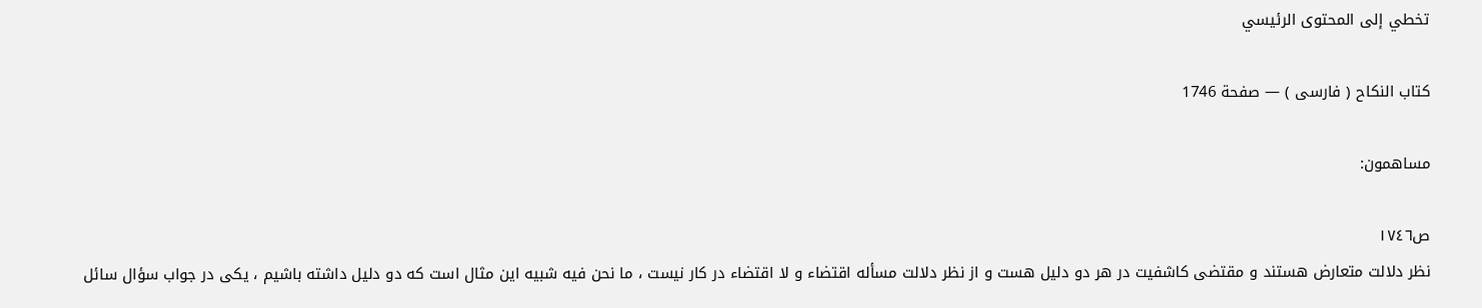تخطي إلى المحتوى الرئيسي

كتاب النكاح ( فارسى ) — صفحة 1746

مساهمون:

ص١٧٤٦
نظر دلالت متعارض هستند و مقتضى كاشفيت در هر دو دليل هست و از نظر دلالت مسأله اقتضاء و لا اقتضاء در كار نيست ، ما نحن فيه شبيه اين مثال است كه دو دليل داشته باشيم ، يكى در جواب سؤال سائل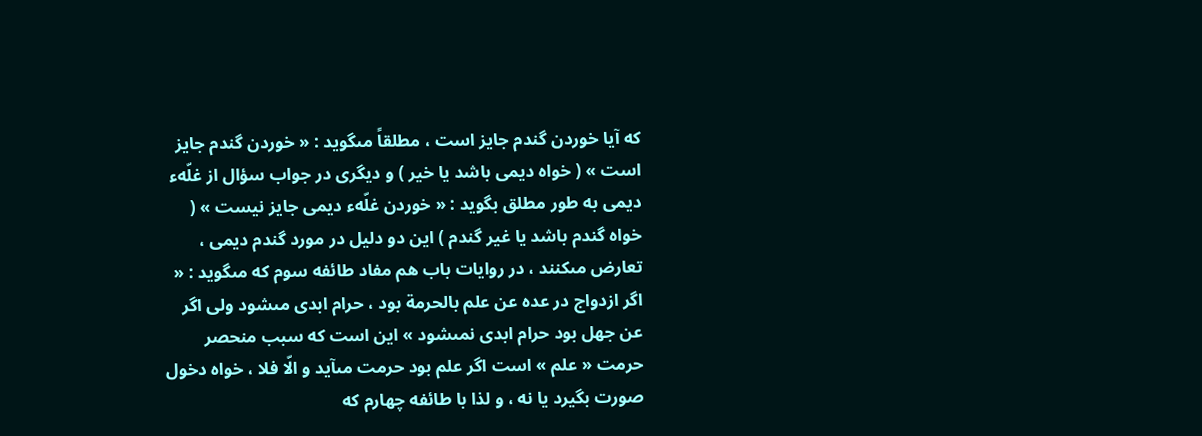كه آيا خوردن گندم جايز است ، مطلقاً مىگويد : « خوردن گندم جايز است » ( خواه ديمى باشد يا خير ) و ديگرى در جواب سؤال از غلّهء ديمى به طور مطلق بگويد : « خوردن غلّهء ديمى جايز نيست » ( خواه گندم باشد يا غير گندم ) اين دو دليل در مورد گندم ديمى ، تعارض مىكنند ، در روايات باب هم مفاد طائفه سوم كه مىگويد : « اگر ازدواج در عده عن علم بالحرمة بود ، حرام ابدى مىشود ولى اگر عن جهل بود حرام ابدى نمىشود » اين است كه سبب منحصر حرمت « علم » است اگر علم بود حرمت مىآيد و الّا فلا ، خواه دخول صورت بگيرد يا نه ، و لذا با طائفه چهارم كه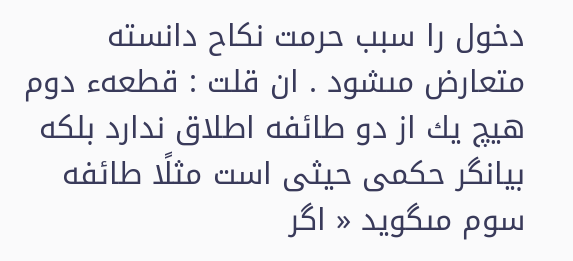دخول را سبب حرمت نكاح دانسته متعارض مىشود . ان قلت : قطعهء دوم هيچ يك از دو طائفه اطلاق ندارد بلكه بيانگر حكمى حيثى است مثلًا طائفه سوم مىگويد « اگر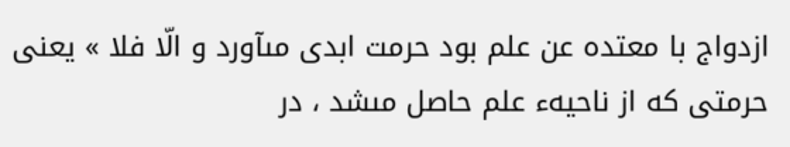ازدواج با معتده عن علم بود حرمت ابدى مىآورد و الّا فلا » يعنى حرمتى كه از ناحيهء علم حاصل مىشد ، در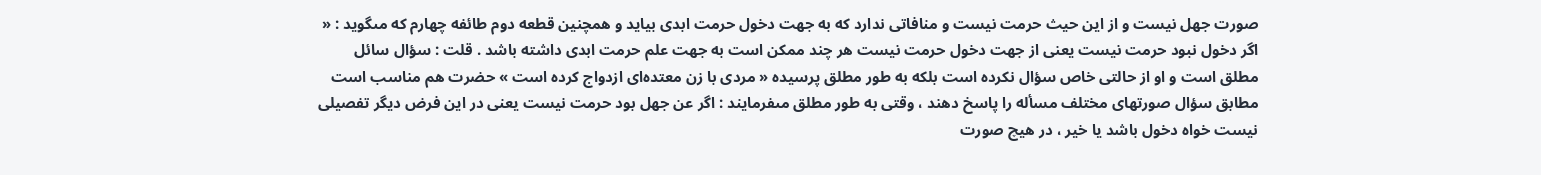صورت جهل نيست و از اين حيث حرمت نيست و منافاتى ندارد كه به جهت دخول حرمت ابدى بيايد و همچنين قطعه دوم طائفه چهارم كه مىگويد : « اگر دخول نبود حرمت نيست يعنى از جهت دخول حرمت نيست هر چند ممكن است به جهت علم حرمت ابدى داشته باشد . قلت : سؤال سائل مطلق است و او از حالتى خاص سؤال نكرده است بلكه به طور مطلق پرسيده « مردى با زن معتده‌اى ازدواج كرده است » حضرت هم مناسب است مطابق سؤال صورتهاى مختلف مسأله را پاسخ دهند ، وقتى به طور مطلق مىفرمايند : اگر عن جهل بود حرمت نيست يعنى در اين فرض ديگر تفصيلى نيست خواه دخول باشد يا خير ، در هيچ صورت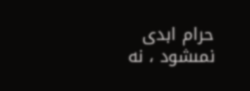حرام ابدى نمىشود ، نه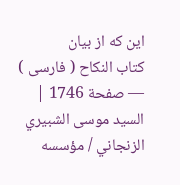اين كه از بيان
كتاب النكاح ( فارسى ) — صفحة 1746 | السيد موسى الشبيري الزنجاني / مؤسسه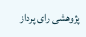پژوهشی رای‌ پرداز